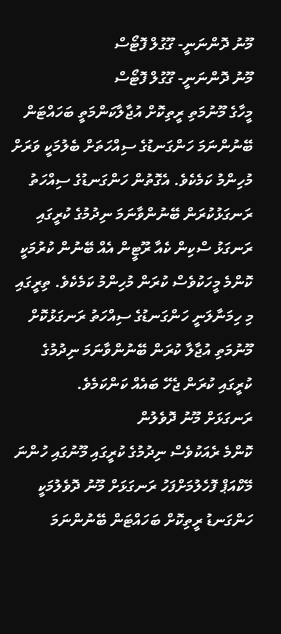މޫނު ދޮންނަނީ- ގޫގުލް ފޮޓޯސް
މޫނު ދޮންނަނީ- ގޫގުލް ފޮޓޯސް
މީހާގެ މޫނުމަތި ރީތިކޮށް އުޖާލާކަންމަތީ ބަހައްޓަން ބޭނުންނަމަ ހަންގަނޑުގެ ސިއްހަތަށް ބެލުމަކީ ވަރަށް މުހިންމު ކަމެކެވެ. އެގޮތުން ހަންގަނޑުގެ ސިއްހަތު ރަނގަޅުކުރަން ބޭނުންވާނަމަ ނިދުމުގެ ކުރީގައި ރަނގަޅު ސްކިން ކެއާ ރޫޓީން އެއް ބޭނުން ކުރުމަކީ ކޮންމެ މީހަކުވެސް ކުރަން މުހިންމު ކަމެކެވެ. ތިރީގައި މި ހިމަނާލަނީ ހަންގަނޑުގެ ސިއްހަތު ރަނގަޅުކޮށް މޫނުމަތި އުޖާލާ ކުރަން ބޭނުންވާނަމަ ނިދުމުގެ ކުރީގައި ކުރަން ޖެހޭ ބައެއް ކަންކަމެވެ.
ރަނގަޅަށް މޫނު ދޮވެލުން
ކޮންމެ ރެއަކުވެސް ނިދުމުގެ ކުރީގައި މޫނުގައި ހުންނަ މޭކްއަޕް ފޮހެލުމަށްފަހު ރަނގަޅަށް މޫނު ދޮވެލުމަކީ ހަންގަނޑު ރީތިކޮށް ބަހައްޓަން ބޭނުންނަމަ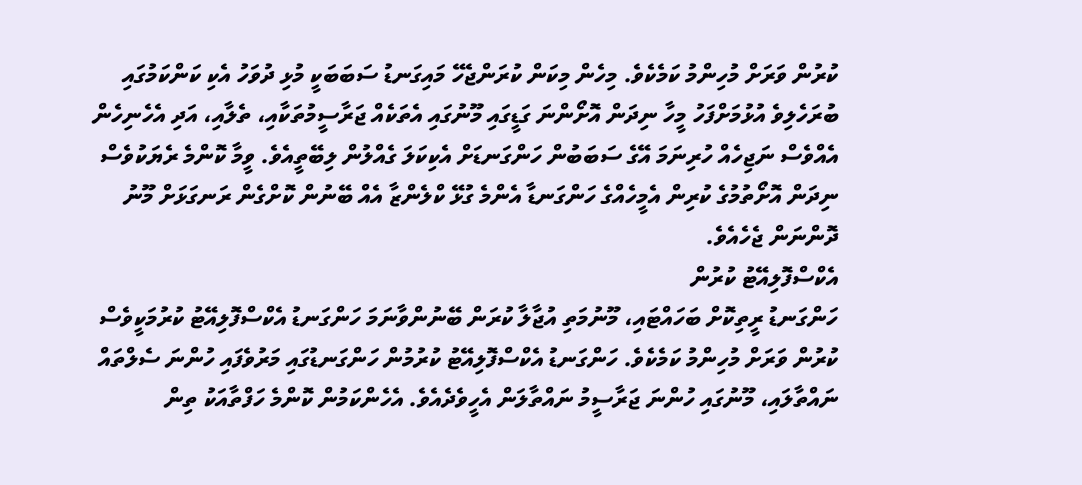ކުރުން ވަރަށް މުހިންމު ކަމެކެވެ. މިހެން މިކަން ކުރަންޖެހޭ މައިގަނޑު ސަބަބަކީ މުޅި ދުވަހު އެކި ކަންކަމުގައި ބުރަހެލިވެ އުޅުމަށްފަހު މީހާ ނިދަން އޮށޯންނަ ގަޑީގައި މޫނުގައި އެތަކެއް ޖަރާސީމުތަކާއި، ތެލާއި، އަދި އެހެނިހެން އެއްވެސް ނަޖިހެއް ހުރިނަމަ އޭގެ ސަބަބުން ހަންގަނޑަށް އެކިކަލަ ގެއްލުން ލިބޭތީއެވެ. ވީމާ ކޮންމެ ރެޔަކުވެސް ނިދަން އޮށޯތުމުގެ ކުރިން އެމީހެއްގެ ހަންގަނޑާ އެންމެ ގުޅޭ ކްލެންޒާ އެއް ބޭނުން ކޮށްގެން ރަނގަޅަށް މޫނު ދޮންނަން ޖެހެއެވެ.
އެކްސްފޮލިއޭޓު ކުރުން
ހަންގަނޑު ރީތިކޮށް ބަހައްޓައި، މޫނުމަތި އުޖާލާ ކުރަން ބޭނުންވާނަމަ ހަންގަނޑު އެކްސްފޮލިއޭޓު ކުރުމަކީވެސް ކުރުން ވަރަށް މުހިންމު ކަމެކެވެ. ހަންގަނޑު އެކްސްފޮލިއޭޓު ކުރުމުން ހަންގަނޑުގައި މަރުވެފައި ހުންނަ ސެލްތައް ނައްތާލައި، މޫނުގައި ހުންނަ ޖަރާސީމު ނައްތާލަން އެހީވެދެއެވެ. އެހެންކަމުން ކޮންމެ ހަފްތާއަކު ތިން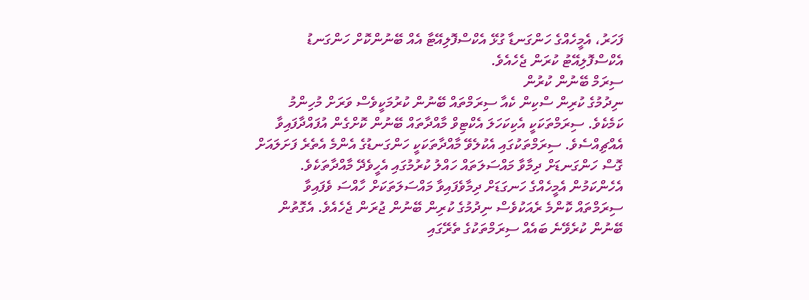ފަހަރު، އެމީހެއްގެ ހަންގަނޑާ ގުޅޭ އެކްސްފޮލިއޭޓާ އެއް ބޭނުންކޮށް ހަންގަނޑު އެކްސްފޮލިއޭޓު ކުރަން ޖެހެއެވެ.
ސިރަމް ބޭނުން ކުރުން
ނިދުމުގެ ކުރިން ސްކިން ކެއާ ސިރަމްތައް ބޭނުން ކުރުމަކީވެސް ވަރަށް މުހިންމު ކަމެކެވެ. ސިރަމްތަކަކީ އެކިކަހަލަ އެކްޓިވް މާއްދާތައް ބޭނުން ކޮށްގެން އުފައްދާފައިވާ އެއްޗިއްސެވެ. ސިރަމްތަކުގައި އެކުލެވޭ މާއްދާތަކަކީ ހަންގަނޑުގެ އެންމެ އެތެރެ ފަށަލައަށް ގޮސް ހަންގަނޑަށް ދިމާވާ މައްސަލަތައް ހައްލު ކުރުމުގައި އެހީވެދޭ މާއްދާތަކެވެ. އެހެންކަމުން އެމީހެއްގެ ހަނގަޑަށް ދިމާވެފައިވާ މައްސަލަތަކަށް ހާއްސަ ވެފައިވާ ސިރަމްތައް ކޮންމެ ރެއަކުވެސް ނިދުމުގެ ކުރިން ބޭނުން ޖުރަން ޖެހެއެވެ. އެގޮތުން ބޭނުން ކުރެވޭނެ ބައެއް ސިރަމްތަކުގެ ތެރޭގައި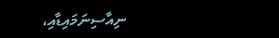ނިއާސިނަމައިޑާއި،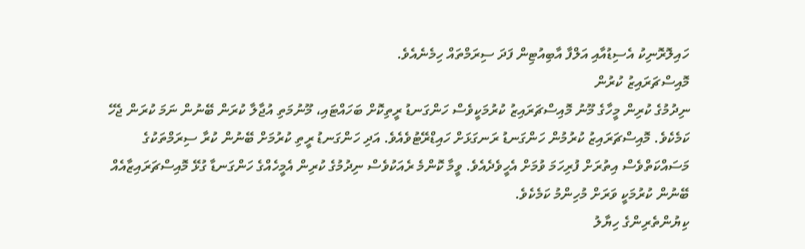ހައިލޮރޮނިކު އެސިޑުއާއި އަލްފާ އާބިއުޓިން ފަދަ ސިރަމްތައް ހިމެނެއެވެ.
މޮއިސްޗަރައިޒު ކުރުން
ނިދުމުގެ ކުރިން މީހާގެ މޫނު މޮއިސްޗަރައިޒު ކުރުމަކީވެސް ހަންގަނޑު ރީތިކޮށް ބަހައްޓައި، މޫނުމަތި އުޖާލާ ކުރަން ބޭނުން ނަމަ ކުރަން ޖެހޭ ކަމެކެވެ. މޮއިސްޗަރައިޒު ކުރުމުން ހަންގަނޑު ރަނގަޅަށް ހައިޑްރޭޓުވެއެވެ. އަދި ހަންގަނޑު ރީތި ކުރުމަށް ބޭނުން ކުރާ ސިރަމްތަކުގެ މަސައްކަތްވެސް އިތުރަށް ފުރިހަމަ ވުމަށް އެހީވެދެއެވެ. ވީމާ ކޮންމެ ރެއަކުވެސް ނިދުމުގެ ކުރިން އެމީހެއްގެ ހަންގަނޑާ ގުޅޭ މޮއިސްޗަރައިޒާއެއް ބޭނުން ކުރުމަކީ ވަރަށް މުހިންމު ކަމެކެވެ.
ކިޔުންތެރިންގެ ހިޔާލު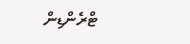ޓްރެންޑިން